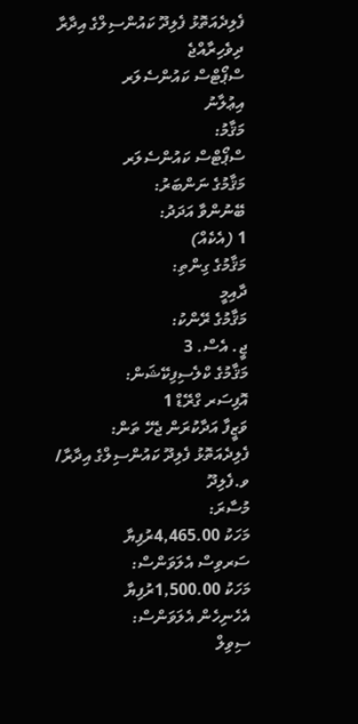ފެލިދެއަތޮޅު ފެލިދޫ ކައުންސިލްގެ އިދާރާ
ދިވެހިރާއްޖެ
ސްޕޯޓްސް ކައުންސެލަރ
އިޢުލާނު
މަޤާމު:
ސްޕޯޓްސް ކައުންސެލަރ
މަޤާމުގެ ނަންބަރު:
ބޭނުންވާ އަދަދު:
1 (އެކެއް)
މަޤާމުގެ ގިންތި:
ދާއިމީ
މަޤާމުގެ ރޭންކު:
ޖީ. އެސް. 3
މަޤާމުގެ ކްލެސިފިކޭޝަން:
އޮފިސަރ ގްރޭޑް 1
ވަޒީފާ އަދާކުރަން ޖެހޭ ތަން:
ފެލިދެއަތޮޅު ފެލިދޫ ކައުންސިލްގެ އިދާރާ/ ވ.ފެލިދޫ
މުސާރަ:
މަހަކު 4,465.00ރުފިޔާ
ސަރވިސް އެލަވަންސް:
މަހަކު 1,500.00ރުފިޔާ
އެހެނިހެން އެލަވަންސް:
ސިވިލް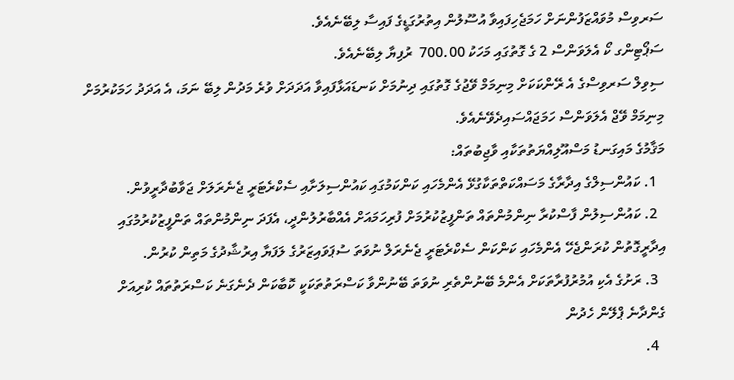ސަރވިސް މުވައްޒަފުންނަށް ހަމަޖެހިފައިވާ އުސޫލުން އިތުރުގަޑީގެ ފައިސާ ލިބޭނެއެވެ.
ސަޕޯޓިންގ ކޯ އެލަވަންސް 2 ގެ ގޮތުގައި މަހަކު 700.00  ރުފިޔާ ލިބޭނެއެވެ.
ސިވިލް ސަރވިސްގެ އެ ރޭންކަކަށް މިނިމަމް ވޭޖުގެ ގޮތުގައި ދިނުމަށް ކަނޑައަޅާފައިވާ އަދަދަށް ވުރެ މަދުން ލިބޭ ނަމަ، އެ އަދަދު ހަމަކުރުމަށް މިނިމަމް ވޭޖް އެލަވަންސް ހަމަޖައްސައިދެވޭނެއެވެ.
މަޤާމުގެ މައިގަނޑު މަސްއޫލިއްޔަތުތަކާއި ވާޖިބުތައް:
  1. ކައުންސިލްގެ އިދާރާގެ މަސައްކަތްތަކާގުޅޭ އެންމެހައި ކަންކަމުގައި ކައުންސިލަށާއި ސެކްރެޓަރީ ޖެނެރަލަށް ޖަވާބުދާރީވުން.
  2. ކައުންސިލުން ފާސްކުރާ ނިންމުންތައް ތަންފީޒުކުރުމަށް ފުރިހަމައަށް އެއްބާރުލުންދީ، އެފަދަ ނިންމުންތައް ތަންފީޒުކުރުމުގައި އިދާރީގޮތުން ކުރަންޖެހޭ އެންމެހައި ކަންކަން ސެކްރެޓަރީ ޖެނެރަލް ނުވަތަ ސުޕަވައިޒަރުގެ ލަފަޔާ އިރުޝާދުގެ މަތިން ކުރުން.
  3. ރަށުގެ އެކި އުމުރުފުރާތަކަށް އެންމެ ބޭނުންތެރި ނުވަތަ ބޭނުންވާ ކަސްރަތުތަކަކީ ކޮބާކަން ދެނެގަނެ ކަސްރަތުތައް ކުރިއަށް ގެންދާނެ ޕްލޭން ހެދުން
  4.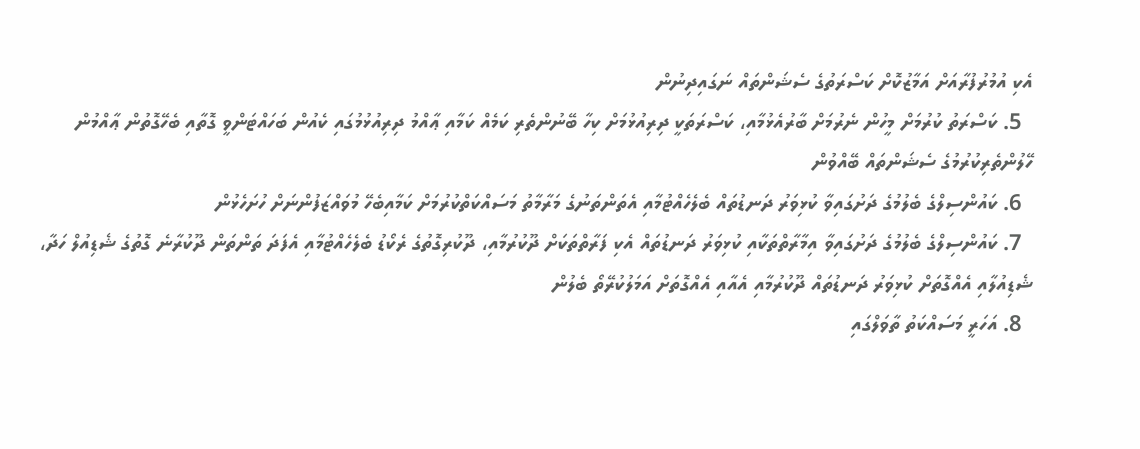އެކި އުމުރުފުރާއަށް އަމާޒުކޮށް ކަސްރަތުގެ ސެޝަންތައް ނަގައިދިނުން
  5. ކަސްރަތު ކުރުމަށް މީހުން ނެރުމަށް ބާރުއެޅުމާއި، ކަސްރަތަކީ ދިރިއުޅުމަށް ކިހާ ބޭނުންތެރި ކަމެއް ކަމާއި ޢާއްމު ދިރިއުޅުމުގައި ކެއުން ބަހައްޓަންވީ ގޮތާއި ބެހޭގޮތުން ޢާއްމުން ހޭލުންތެރިކުރުމުގެ ސެޝަންތައް ބޭއްވުން
  6. ކައުންސިލްގެ ބެލުމުގެ ދަށުގައިވާ ކުޅިވަރު ދަނޑުތައް ބެލެހެއްޓުމާއި އެތަންތަނުގެ މަރާމާތު މަސައްކަތްކުރުމަށް ކަމާއިބެހޭ މުވައްޒަފުންނަށް ހުށަހެޅުން
  7. ކައުންސިލްގެ ބެލުމުގެ ދަށުގައިވާ އިމާރާތްތަކާއި ކުޅިވަރު ދަނޑުތައް އެކި ފަރާތްތަކަށް ދޫކުރުމާއި، ދޫކުރިގޮތުގެ ރެކޯޑު ބެލެހެއްޓުމާއި އެފަދަ ތަންތަން ދޫކުރާނެ ގޮތުގެ ޝެޑިއުލް ހަދާ، ޝެޑިއުލާއި އެއްގޮތަށް ކުޅިވަރު ދަނޑުތައް ދޫކުރުމާއި އެއާއި އެއްގޮތަށް އަމަލުކުރޭތޯ ބެލުން
  8. އަހަރީ މަސައްކަތު ތާވަލްގައި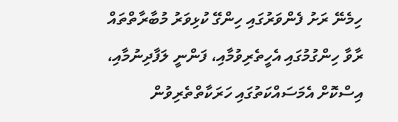ހިމެނޭ ރަށު ފެންވަރުގައި ހިންގޭ ކުޅިވަރު މުބާރާތްތައް ރާވާ ހިންގުމުގައި އެހީތެރިވުމާއި، ފަންނީ ލަފާދިނުމާއި، އިސްކޮށް އެމަސައްކަތުގައި ހަރަކާތްތެރިވުން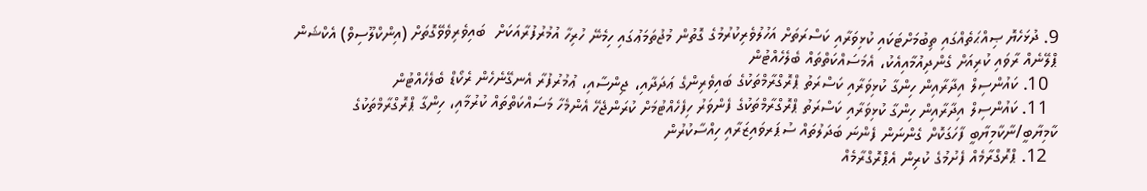9. ދުޅަހެޔޮ ޞިއްޙަތެއްގައި ތިބުމަށްޓަކައި ކުޅިވަރާއި ކަސްރަތަށް އަހުލުވެރިކުރުމުގެ ގޮތުން މުޖުތަމަޢުގައި ހިމެނޭ ހުރިހާ އުމުރުފުރާއަކަށް  ބައިވެރިވެވޭގޮތަށް (އިންކްލޫސިވް) އެކްޝަން ޕްލޭނެއް ރާވައި ކުރިއަށް ގެންދިއުމާއިއެކު، އެމަސައްކަތްތައް ބެލެހެއްޓުން
  10. ކައުންސިލް އިދާރާއިން ހިންގާ ކުޅިވަރާއި ކަސްރަތު ޕްރޮގްރާމްތަކުގެ ބައިވެރިންގެ ޢަދަދާއި، ޖިންސާއި، ޢުމުރުފުރާ އެނގޭނެހެން ރެކޯޑް ބެލެހެއްޓުން
  11. ކައުންސިލް އިދާރާއިން ހިންގާ ކުޅިވަރާއި ކަސްރަތު ޕްރޮގްރާމްތަކުގެ ފެންވަރު ހިފެހެއްޓުމަށް ކުރަންޖެހޭ އެންމެހާ މަސައްކަތްތައް ކުރުމާއި، ހިންގާ ޕްރޮގްރާމްތަކުގެ ކާމިޔާބީ/ނާކާމިޔާބީ ފާހަގަކޮށް ގެންނަން ފެންނަ ބަދަލުތައް ސުޕަރވައިޒަރާއި ހިއްސާކުރުން
  12. ޕްރޮގްރާމެއް ފެށުމުގެ ކުރިން އެޕްރޮގްރާމެއް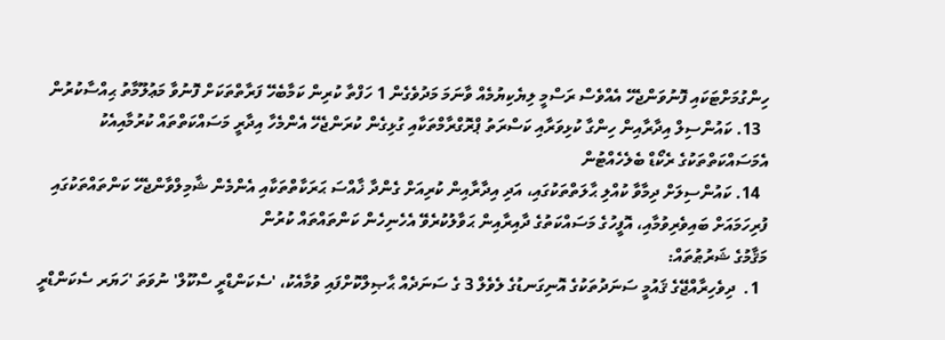ހިންގުމަށްޓަކައި ފޮނުވަންޖެހޭ އެއްވެސް ރަސްމީ ލިޔެކިޔުމެއް ވާނަމަ މަދުވެގެން 1 ހަފްތާ ކުރިން ކަމާބެހޭ ފަރާތްތަކަށް ފޮނުވާ މަޢުލޫމާތު ޙިއްސާކުރުން
  13. ކައުންސިލް އިދާރާއިން ހިންގާ ކުޅިވަރާއި ކަސްރަތު ޕްރޮގްރާމްތަކާއި ގުޅިގެން ކުރަންޖެހޭ އެންމެހާ އިދާރީ މަސައްކަތްތައް ކުރުމާއިއެކު އެމަސައްކަތްތަކުގެ ރެކޯޑް ބެލެހެއްޓުން
  14. ކައުންސިލަށް ދިމާވާ ކުއްލި ޙާލަތްތަކުގައި، އަދި އިދާރާއިން ކުރިއަށް ގެންދާ ޚާއްސަ ޙަރަކާތްތަކާއި އެންމެން ޝާމިލްވާންޖެހޭ ކަންތައްތަކުގައި ފުރިހަމައަށް ބައިވެރިވުމާއި، އޮފީހުގެ މަސައްކަތުގެ ދާއިރާއިން ޙަވާލުކުރެވޭ އެހެނިހެން ކަންތައްތައް ކުރުން
މަޤާމުގެ ޝަރުޠުތައް:
  1.  ދިވެހިރާއްޖޭގެ ޤައުމީ ސަނަދުތަކުގެ އޮނިގަނޑުގެ ލެވެލް 3 ގެ ސަނަދެއް ޙާޞިލްކޮށްފައި ވުމާއެކު، 'ސެކަންޑްރީ ސްކޫލް' ނުވަތަ 'ހަޔަރ ސެކަންޑްރީ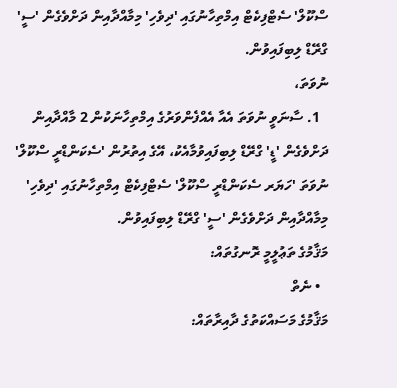ސްކޫލް' ސެޓްފިކެޓް އިމްތިހާނުގައި 'ދިވެހި' މިމާއްދާއިން ދަށްވެގެން 'ސީ' ގްރޭޑް ލިބިފައިވުން.
ނުވަތަ،
  1. ސާނަވީ ނުވަތަ އެއާ އެއްފެންވަރުގެ އިމްތިހާނަކުން 2 މާއްދާއިން ދަށްވެގެން 'ޑީ' ގްރޭޑް ލިބިފައިވުމާއެކު، އޭގެ އިތުރުން 'ސެކަންޑްރީ ސްކޫލް' ނުވަތަ 'ހަޔަރ ސެކަންޑްރީ ސްކޫލް' ސެޓްފިކެޓް އިމްތިހާނުގައި 'ދިވެހި' މިމާއްދާއިން ދަށްވެގެން 'ސީ' ގްރޭޑް ލިބިފައިވުން.
މަޤާމުގެ ތަޢުލީމީ ރޮނގުތައް:
  • ނެތް
މަޤާމުގެ މަސައްކަތުގެ ދާއިރާތައް: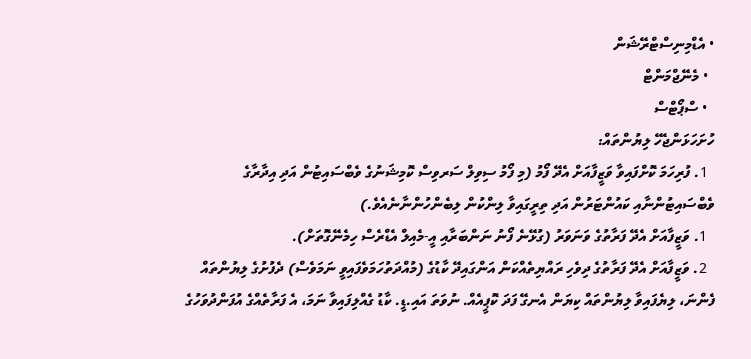• އެޑްމިނިސްޓްރޭޝަން
  • މެނޭޖްމަންޓް
  • ސްޕޯޓްސް
ހުށަހަޅަންޖެހޭ ލިޔުންތައް:
  1. ފުރިހަމަ ކޮށްފައިވާ ވަޒީފާއަށް އެދޭ ފޯމު (މި ފޯމު ސިވިލް ސަރވިސް ކޮމިޝަނުގެ ވެބްސައިޓުން އަދި އިދާރާގެ ވެބްސައިޓުންނާއި ކައުންޓަރުން އަދި ތިރީގައިވާ ލިންކުން ލިބެންހުންނާނެއެވެ.)
  1. ވަޒީފާއަށް އެދޭ ފަރާތުގެ ވަނަވަރު (ގުޅޭނެ ފޯނު ނަންބަރާއި އީ-މެއިލް އެޑްރެސް ހިމެނޭގޮތަށް).
  2. ވަޒީފާއަށް އެދޭ ފަރާތުގެ ދިވެހި ރައްޔިތެއްކަން އަންގައިދޭ ކާޑުގެ (މުއްދަތުހަމަވެފައިވީ ނަމަވެސް) ދެފުށުގެ ލިޔުންތައް ފެންނަ، ލިޔެފައިވާ ލިޔުންތައް ކިޔަން އެނގޭ ފަދަ ކޮޕީއެއް. ނުވަތަ އައި.ޑީ. ކާޑު ގެއްލިފައިވާ ނަމަ، އެ ފަރާތެއްގެ އުފަންދުވަހުގެ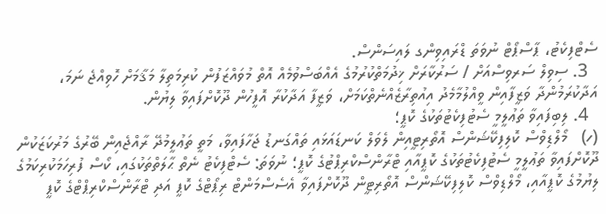ސެޓްފިކެޓު، ޕާސްޕޯޓް ނުވަތަ ޑްރައިވިންގ ލައިސަންސް.
  3. ސިވިލް ސަރވިސްއަށް / ސަރުކާރަށް ޚިދުމަތްކުރުމުގެ އެއްބަސްވުމެއް އޮތް މުވައްޒަފުން ކުރިމަތިލާ މަޤާމަށް ހޮވިއްޖެ ނަމަ، އަދާކުރަމުންދާ ވަޒީފާއިން ވީއްލުމާމެދު އިއުތިރާޒެއްނެތްކަމަށް، ވަޒީފާ އަދާކުރާ އޮފީހުން ދޫކޮށްފައިވާ ލިޔުން.
  4. ލިބިފައިވާ ތަޢުލީމީ ސެޓުފިކެޓުތަކުގެ ކޮޕީ؛
(ހ)   މޯލްޑިވްސް ކޮލިފިކޭޝަންސް އޮތޯރިޓީއިން ލެވަލް ކަނޑައަޅައި ތައްގަނޑު ޖަހާފައިވާ، މަތީ ތަޢުލީމުދޭ ރާއްޖެއިން ބޭރުގެ މަރުކަޒަކުން ދޫކޮށްފައިވާ ތަޢުލީމީ ސެޓުފިކެޓުތަކުގެ ކޮޕީއާއި ޓްރާންސްކްރިޕްޓުގެ ކޮޕީ؛ ނުވަތަ: ސެޓްފިކެޓު ނެތް ޙާލަތްތަކުގައި، ކޯސް ފުރިހަމަކުރިކަމުގެ ލިޔުމުގެ ކޮޕީއާއި، މޯލްޑިވްސް ކޮލިފިކޭޝަންސް އޮތޯރިޓީން ދޫކޮށްފައިވާ އެސެސްމަންޓް ރިޕޯޓްގެ ކޮޕީ އަދި ޓްރާންސްކްރިޕްޓްގެ ކޮޕީ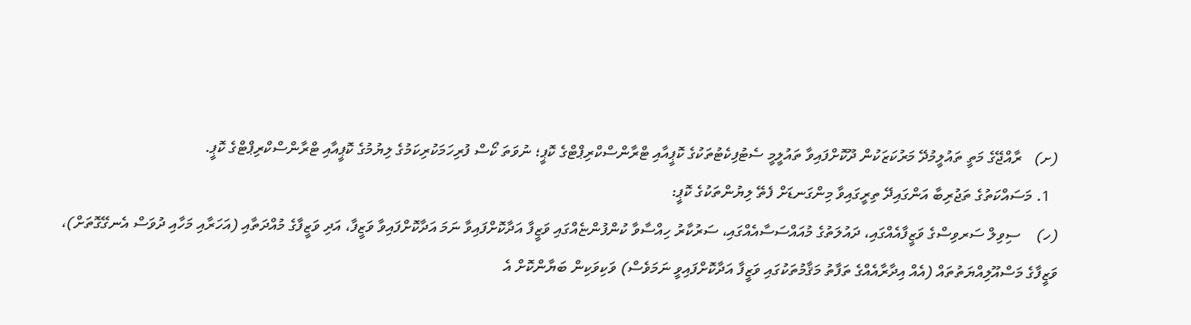(ށ)   ރާއްޖޭގެ މަތީ ތައުލީމުދޭ މަރުކަޒަކުން ދޫކޮށްފައިވާ ތައުލީމީ ސެޓުފިކެޓުތަކުގެ ކޮޕީއާއި ޓްރާންސްކްރިޕްޓްގެ ކޮޕީ؛ ނުވަތަ ކޯސް ފުރިހަމަކުރިކަމުގެ ލިޔުމުގެ ކޮޕީއާއި ޓްރާންސްކްރިޕްޓްގެ ކޮޕީ.
  1. މަސައްކަތުގެ ތަޖުރިބާ އަންގައިދޭ ތިރީގައިވާ މިންގަނޑަށް ފެތޭ ލިޔުންތަކުގެ ކޮޕީ:
(ހ)    ސިވިލް ސަރވިސްގެ ވަޒީފާއެއްގައި، ދައުލަތުގެ މުއައްސަސާއެއްގައި، ސަރުކާރު ހިއްސާވާ ކުންފުންޏެއްގައި ވަޒީފާ އަދާކޮށްފައިވާ ނަމަ އަދާކޮށްފައިވާ ވަޒީފާ، އަދި ވަޒީފާގެ މުއްދަތާއި (އަހަރާއި މަހާއި ދުވަސް އެނގޭގޮތަށް)، ވަޒީފާގެ މަސްއޫލިއްޔަތުތައް (އެއް އިދާރާއެއްގެ ތަފާތު މަޤާމުތަކުގައި ވަޒީފާ އަދާކޮށްފައިވީ ނަމަވެސް) ވަކިވަކިން ބަޔާންކޮށް އެ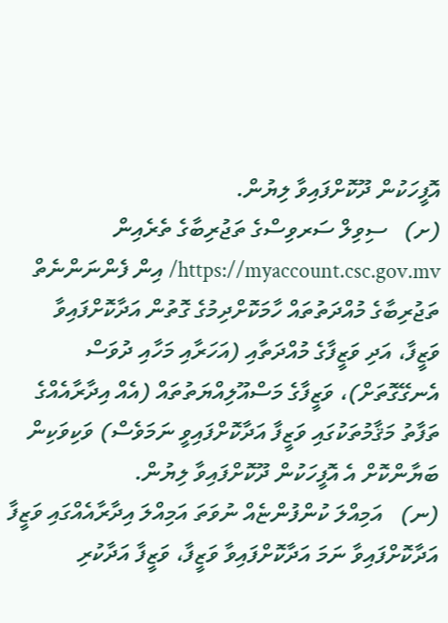އޮފީހަކުން ދޫކޮށްފައިވާ ލިޔުން.
(ށ)   ސިވިލް ސަރވިސްގެ ތަޖުރިބާގެ ތެރެއިން https://myaccount.csc.gov.mv/ އިން ފެންނަންނެތް ތަޖުރިބާގެ މުއްދަތުތައް ހާމަކޮށްދިމުގެ ގޮތުން އަދާކޮށްފައިވާ ވަޒީފާ، އަދި ވަޒީފާގެ މުއްދަތާއި (އަހަރާއި މަހާއި ދުވަސް އެނގޭގޮތަށް)، ވަޒީފާގެ މަސްއޫލިއްޔަތުތައް (އެއް އިދާރާއެއްގެ ތަފާތު މަޤާމުތަކުގައި ވަޒީފާ އަދާކޮށްފައިވީ ނަމަވެސް) ވަކިވަކިން ބަޔާންކޮށް އެ އޮފީހަކުން ދޫކޮށްފައިވާ ލިޔުން.
(ނ)   އަމިއްލަ ކުންފުންޏެއް ނުވަތަ އަމިއްލަ އިދާރާއެއްގައި ވަޒީފާ އަދާކޮށްފައިވާ ނަމަ އަދާކޮށްފައިވާ ވަޒީފާ، ވަޒީފާ އަދާކުރި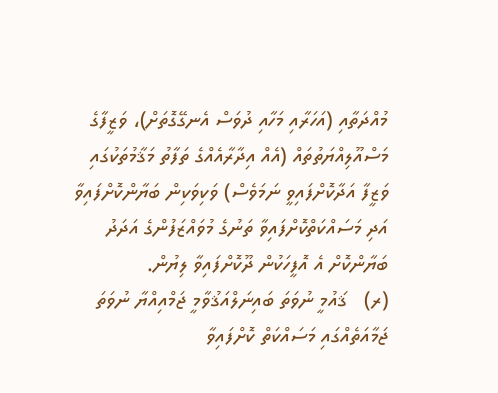މުއްދަތާއި (އަހަރާއި މަހާއި ދުވަސް އެނގޭގޮތަށް)، ވަޒީފާގެ މަސްއޫލިއްޔަތުތައް (އެއް އިދާރާއެއްގެ ތަފާތު މަޤާމުތަކުގައި ވަޒީފާ އަދާކޮށްފައިވީ ނަމަވެސް) ވަކިވަކިން ބަޔާންކޮށްފައިވާ އަދި މަސައްކަތްކޮށްފައިވާ ތަނުގެ މުވައްޒަފުންގެ އަދަދު ބަޔާންކޮށް އެ އޮފީހަކުން ދޫކޮށްފައިވާ ލިޔުން.
(ރ)   ޤައުމީ ނުވަތަ ބައިނަލްއަޤުވާމީ ޖަމްއިއްޔާ ނުވަތަ ޖަމާއަތެއްގައި މަސައްކަތް ކޮށްފައިވާ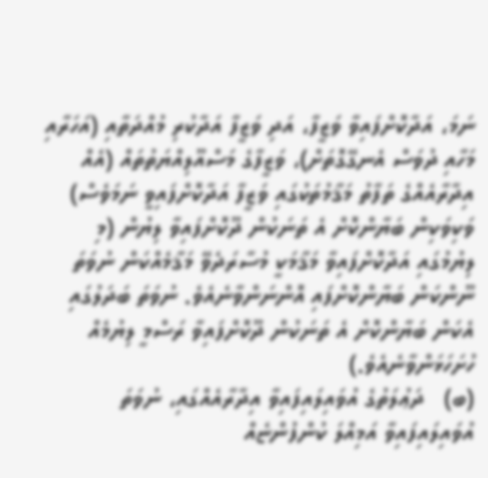ނަމަ، އަދާކޮށްފައިވާ ވަޒީފާ، އަދި ވަޒީފާ އަދާކުރި މުއްދަތާއި (އަހަރާއި މަހާއި ދުވަސް އެނގޭގޮތަށް)، ވަޒީފާގެ މަސްއޫލިއްޔަތުތައް (އެއް އިދާރާއެއްގެ ތަފާތު މަޤާމުތަކުގައި ވަޒީފާ އަދާކޮށްފައިވީ ނަމަވެސް) ވަކިވަކިން ބަޔާންކޮށް އެ ތަނަކުން ދޫކޮށްފައިވާ ލިޔުން (މި ލިޔުމުގައި އަދާކޮށްފައިވާ މަޤާމަކީ މުސާރަދެވޭ މަޤާމެއްކަން ނުވަތަ ނޫންކަން ބަޔާންކޮށްފައި އޮންނަންވާނެއެވެ. ނުވަތަ ބަދަލުގައި އެކަން ބަޔާންކޮށް އެ ތަނަކުން ދޫކޮށްފައިވާ ރަސްމީ ލިޔުމެއް ހުށަހަޅަންވާނެއެވެ.)
(ބ)   ދަޢުލަތުގެ އުވައިލައިފައިވާ އިދާރާއެއްގައި، ނުވަތަ އުވައިލައިފައިވާ އަމިއްލަ ކުންފުންޏެއް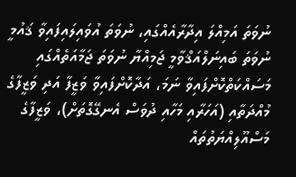ނުވަތަ އަމިއްލަ އިދާރާއެއްގައި، ނުވަތަ އުވައިލައިފައިވާ ޤައުމީ ނުވަތަ ބައިނަލްއަޤްވާމީ ޖަމިއްޔާ ނުވަތަ ޖަމާއަތެއްގައި މަސައްކަތްކޮށްފައިވާ ނަމަ، އަދާކޮށްފައިވާ ވަޒީފާ އަދި ވަޒީފާގެ މުއްދަތާއި (އަހަރާއި މަހާއި ދުވަސް އެނގޭގޮތަށް)، ވަޒީފާގެ މަސްއޫލިއްޔަތުތައް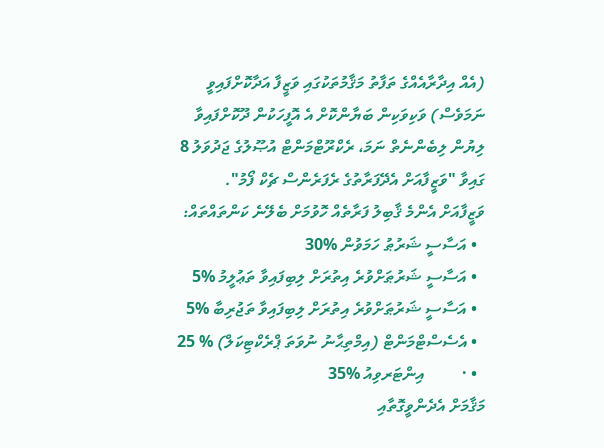(އެއް އިދާރާއެއްގެ ތަފާތު މަޤާމުތަކުގައި ވަޒީފާ އަދާކޮށްފައިވީ ނަމަވެސް) ވަކިވަކިން ބަޔާންކޮށް އެ އޮފީހަކުން ދޫކޮށްފައިވާ ލިޔުން ލިބެންނެތް ނަމަ، ރެކްރޫޓްމަންޓް އުޞޫލުގެ ޖަދުވަލު 8 ގައިވާ "ވަޒީފާއަށް އެދޭފަރާތުގެ ރެފަރެންސް ޗެކް ފޯމު".
ވަޒީފާއަށް އެންމެ ޤާބިލު ފަރާތެއް ހޮވުމަށް ބެލޭނެ ކަންތައްތައް:
  • އަސާސީ ޝަރުޠު ހަމަވުން %30
  • އަސާސީ ޝަރުޠަށްވުރެ އިތުރަށް ލިބިފައިވާ ތަޢުލީމު %5
  • އަސާސީ ޝަރުޠަށްވުރެ އިތުރަށް ލިބިފައިވާ ތަޖުރިބާ %5
  • އެސެސްޓްމަންޓް (އިމްތިޙާނު ނުވަތަ ޕްރެކްޓިކަލް) % 25
  • ·         އިންޓަރވިއު %35
މަޤާމަށް އެދެންވީގޮތާއި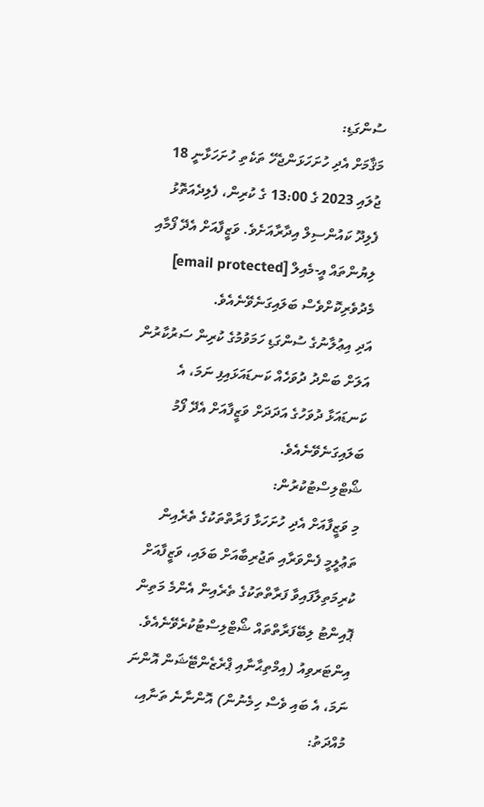ސުންގަޑި:
މަޤާމަށް އެދި ހުށަހަޅަންޖެހޭ ތަކެތި ހުށަހަޅާނީ 18 ޖުލައި 2023 ގެ 13:00 ގެ ކުރިން، ފެލިދެއަތޮޅު ފެލިދޫ ކައުންސިލް އިދާރާއަށެވެ. ވަޒީފާއަށް އެދޭ ފޯމާއި ލިޔުންތައް އީ-މެއިލް [email protected] މެދުވެރިކޮށްވެސް ބަލައިގަނެވޭނެއެވެ.
އަދި އިޢުލާނުގެ ސުންގަޑި ހަމަވުމުގެ ކުރިން ސަރުކާރުން އަލަށް ބަންދު ދުވަހެއް ކަނޑައަޅައިފި ނަމަ، އެ ކަނޑައަޅާ ދުވަހުގެ އަދަދަށް ވަޒީފާއަށް އެދޭ ފޯމު ބަލައިގަނެވޭނެއެވެ.
ޝޯޓްލިސްޓުކުރުން:
މި ވަޒީފާއަށް އެދި ހުށަހަޅާ ފަރާތްތަކުގެ ތެރެއިން ތަޢުލީމީ ފެންވަރާއި ތަޖުރިބާއަށް ބަލައި، ވަޒީފާއަށް ކުރިމަތިލާފައިވާ ފަރާތްތަކުގެ ތެރެއިން އެންމެ މަތިން ޕޮއިންޓު ލިބޭފަރާތްތައް ޝޯޓްލިސްޓުކުރެވޭނެއެވެ.
އިންޓަރވިއު (އިމްތިޙާނާއި ޕްރެޒެންޓޭޝަން އޮންނަ ނަމަ، އެ ބައި ވެސް ހިމެނުން) އޮންނާނެ ތަނާއި، މުއްދަތު: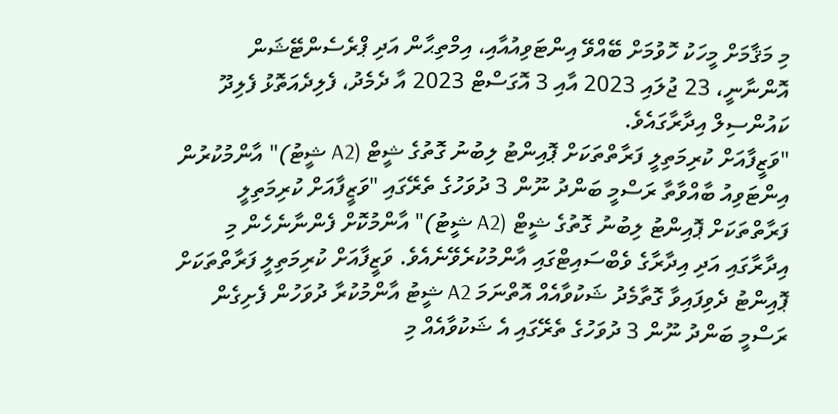މި މަޤާމަށް މީހަކު ހޮވުމަށް ބޭއްވޭ އިންޓަވިއުއާއި، އިމްތިޙާން އަދި ޕްރެސެންޓޭޝަން އޮންނާނީ، 23 ޖުލައި 2023 އާއި 3 އޮގަސްޓް 2023 އާ ދެމެދު، ފެލިދެއަތޮޅު ފެލިދޫ ކައުންސިލް އިދާރާގައެވެ.
"ވަޒީފާއަށް ކުރިމަތިލީ ފަރާތްތަކަށް ޕޮއިންޓު ލިބުނު ގޮތުގެ ޝީޓް (A2 ޝީޓު)" އާންމުކުރުން
އިންޓަވިއު ބާއްވާތާ ރަސްމީ ބަންދު ނޫން 3 ދުވަހުގެ ތެރޭގައި "ވަޒީފާއަށް ކުރިމަތިލީ ފަރާތްތަކަށް ޕޮއިންޓު ލިބުނު ގޮތުގެ ޝީޓް (A2 ޝީޓު)" އާންމުކޮށް ފެންނާނެހެން މި އިދާރާގައި އަދި އިދާރާގެ ވެބްސައިޓްގައި އާންމުކުރެވޭނެއެވެ. ވަޒީފާއަށް ކުރިމަތިލީ ފަރާތްތަކަށް ޕޮއިންޓު ދެވިފައިވާ ގޮތާމެދު ޝަކުވާއެއް އޮތްނަމަ A2 ޝީޓު އާންމުކުރާ ދުވަހުން ފެށިގެން ރަސްމީ ބަންދު ނޫން 3 ދުވަހުގެ ތެރޭގައި އެ ޝަކުވާއެއް މި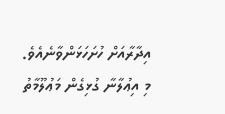އިދާރާއަށް ހުށަހަޅަންވާނެއެވެ.
މި އިޢުލާނާ ގުޅިގެން މަޢުލޫމާތު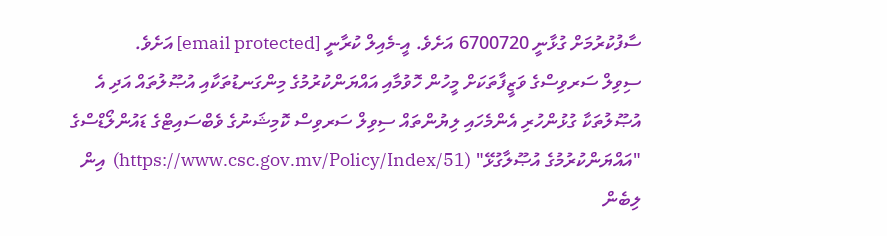ސާފުކުރުމަށް ގުޅާނީ 6700720 އަށެވެ. އީ-މެއިލް ކުރާނީ [email protected] އަށެވެ.
ސިވިލް ސަރވިސްގެ ވަޒީފާތަކަށް މީހުން ހޮވުމާއި އައްޔަންކުރުމުގެ މިންގަނޑުތަކާއި އުޞޫލުތައް އަދި އެ އުޞޫލުތަކާ ގުޅުންހުރި އެންމެހައި ލިޔުންތައް ސިވިލް ސަރވިސް ކޮމިޝަނުގެ ވެބްސައިޓްގެ ޑައުންލޯޑްސްގެ "އައްޔަންކުރުމުގެ އުޞޫލާގުޅޭ" (https://www.csc.gov.mv/Policy/Index/51)  އިން ލިބެން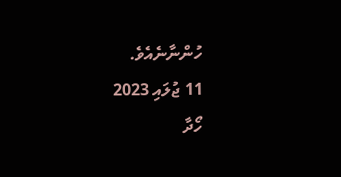ހުންނާނެއެވެ.
11 ޖުލައި 2023
ހޯދާ